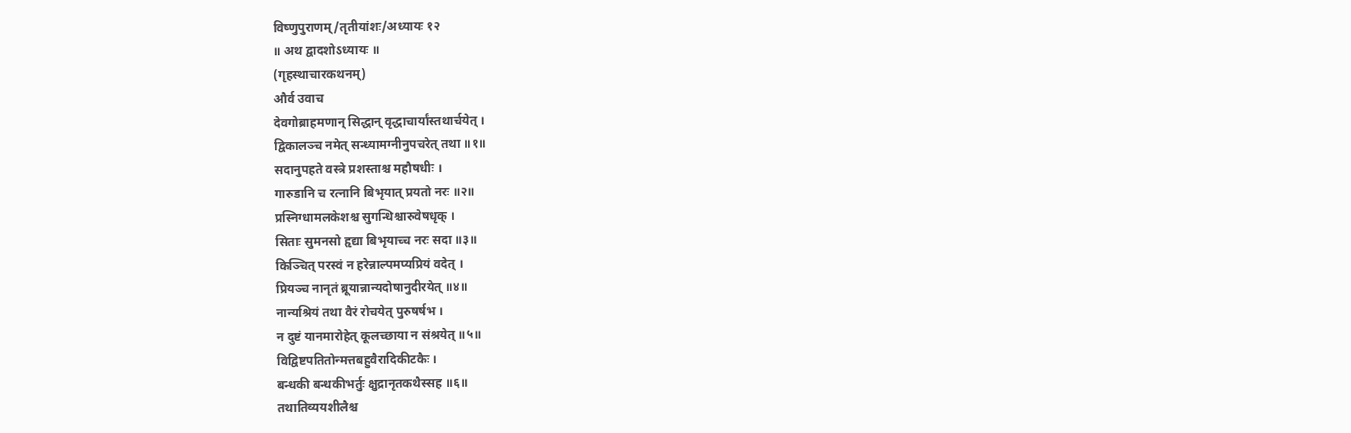विष्णुपुराणम्/तृतीयांशः/अध्यायः १२
॥ अथ द्वादशोऽध्यायः ॥
(गृहस्थाचारकथनम्)
और्व उवाच
देवगोब्राहमणान् सिद्धान् वृद्धाचार्यांस्तथार्चयेत् ।
द्विकालञ्च नमेत् सन्ध्यामग्नीनुपचरेत् तथा ॥१॥
सदानुपहते वस्त्रे प्रशस्ताश्च महौषधीः ।
गारुडानि च रत्नानि बिभृयात् प्रयतो नरः ॥२॥
प्रस्निग्धामलकेशश्च सुगन्धिश्चारुवेषधृक् ।
सिताः सुमनसो हृद्या बिभृयाच्च नरः सदा ॥३॥
किञ्चित् परस्वं न हरेन्नाल्पमप्यप्रियं वदेत् ।
प्रियञ्च नानृतं ब्रूयान्नान्यदोषानुदीरयेत् ॥४॥
नान्यश्रियं तथा वैरं रोचयेत् पुरुषर्षभ ।
न दुष्टं यानमारोहेत् कूलच्छाया न संश्रयेत् ॥५॥
विद्विष्टपतितोन्मत्तबहुवैरादिकीटकैः ।
बन्धकी बन्धकीभर्तुः क्षुद्रानृतकथैस्सह ॥६॥
तथातिव्ययशीलैश्च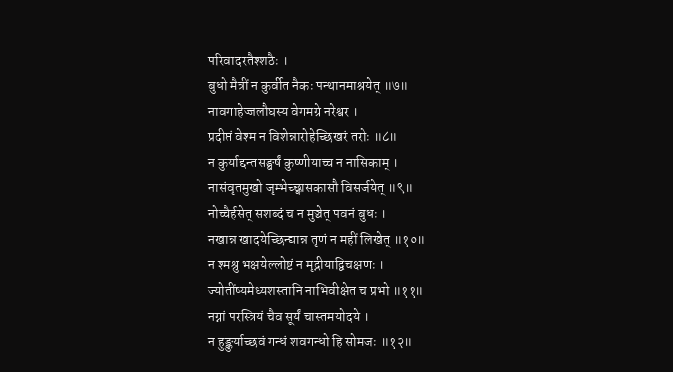परिवादरतैश्शठैः ।
बुधो मैत्रीं न कुर्वीत नैकः पन्थानमाश्रयेत् ॥७॥
नावगाहेज्जलौघस्य वेगमग्रे नरेश्वर ।
प्रदीप्तं वेश्म न विशेन्नारोहेच्छिखरं तरोः ॥८॥
न कुर्याद्दन्तसङ्घर्षं कुष्णीयाच्च न नासिकाम् ।
नासंवृतमुखो जृम्भेच्छ्वासकासौ विसर्जयेत् ॥९॥
नोच्चैर्हसेत् सशब्दं च न मुञ्चेत् पवनं बुधः ।
नखान्न खादयेच्छिन्द्यान्न तृणं न महीं लिखेत् ॥१०॥
न श्मश्रु भक्षयेल्लोष्टं न मृद्नीयाद्विचक्षणः ।
ज्योतींष्यमेध्यशस्तानि नाभिवीक्षेत च प्रभो ॥११॥
नग्नां परस्त्रियं चैव सूर्यं चास्तमयोदये ।
न हुङ्कुर्याच्छवं गन्धं शवगन्धो हि सोमजः ॥१२॥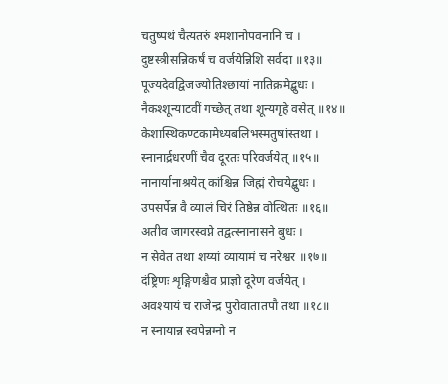चतुष्पथं चैत्यतरुं श्मशानोपवनानि च ।
दुष्टस्त्रीसन्निकर्षं च वर्जयेन्निशि सर्वदा ॥१३॥
पूज्यदेवद्विजज्योतिश्छायां नातिक्रमेद्बुधः ।
नैकश्शून्याटवीं गच्छेत् तथा शून्यगृहे वसेत् ॥१४॥
केशास्थिकण्टकामेध्यबलिभस्मतुषांस्तथा ।
स्नानार्द्रधरणीं चैव दूरतः परिवर्जयेत् ॥१५॥
नानार्यानाश्रयेत् कांश्चिन्न जिह्मं रोचयेद्बुधः ।
उपसर्पेन्न वै व्यालं चिरं तिष्ठेन्न वोत्थितः ॥१६॥
अतीव जागरस्वप्ने तद्वत्स्नानासने बुधः ।
न सेवेत तथा शय्यां व्यायामं च नरेश्वर ॥१७॥
दंष्ट्रिणः शृङ्गिणश्चैव प्राज्ञो दूरेण वर्जयेत् ।
अवश्यायं च राजेन्द्र पुरोवातातपौ तथा ॥१८॥
न स्नायान्न स्वपेन्नग्नो न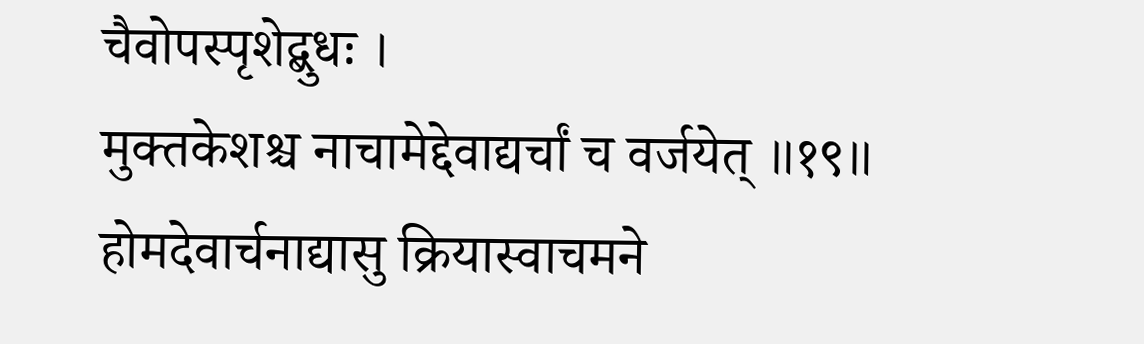चैवोपस्पृशेद्बुधः ।
मुक्तकेशश्च नाचामेद्देवाद्यर्चां च वर्जयेत् ॥१९॥
होमदेवार्चनाद्यासु क्रियास्वाचमने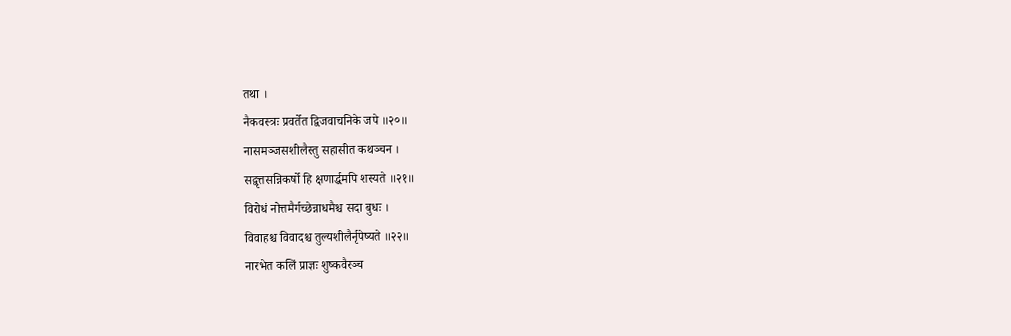तथा ।
नैकवस्त्रः प्रवर्तेत द्विजवाचनिके जपे ॥२०॥
नासमञ्जसशीलैस्तु सहासीत कथञ्चन ।
सद्वृत्तसन्निकर्षो हि क्षणार्द्धमपि शस्यते ॥२१॥
विरोधं नोत्तमैर्गच्छेन्नाधमैश्च सदा बुधः ।
विवाहश्च विवादश्च तुल्यशीलैर्नृपेष्यते ॥२२॥
नारभेत कलिं प्राज्ञः शुष्कवैरञ्च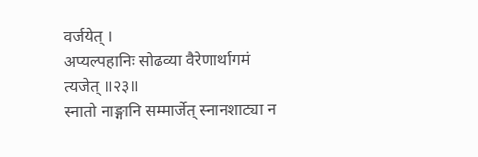वर्जयेत् ।
अप्यल्पहानिः सोढव्या वैरेणार्थागमं त्यजेत् ॥२३॥
स्नातो नाङ्गानि सम्मार्जेत् स्नानशाट्या न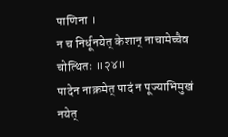पाणिना ।
न च निर्धूनयेत् केशान् नाचामेच्चैव चोत्थितः ॥२४॥
पादेन नाक्रमेत् पादं न पूज्याभिमुखं नयेत्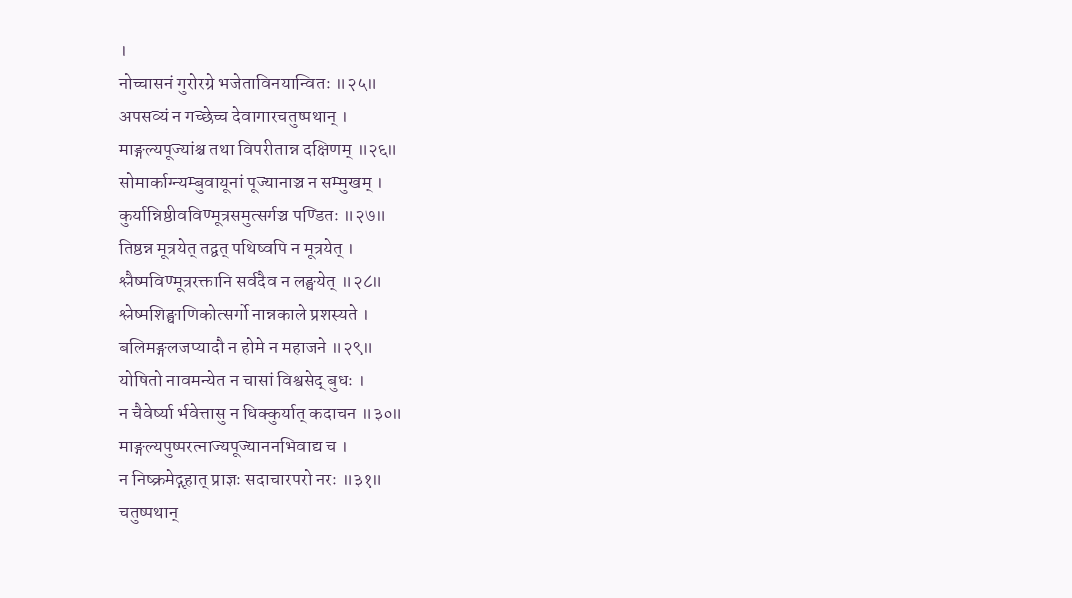।
नोच्चासनं गुरोरग्रे भजेताविनयान्वितः ॥२५॥
अपसव्यं न गच्छेच्च देवागारचतुष्पथान् ।
माङ्गल्यपूज्यांश्च तथा विपरीतान्न दक्षिणम् ॥२६॥
सोमार्काग्न्यम्बुवायूनां पूज्यानाञ्च न सम्मुखम् ।
कुर्यान्निष्ठीवविण्मूत्रसमुत्सर्गञ्च पण्डितः ॥२७॥
तिष्ठन्न मूत्रयेत् तद्वत् पथिष्वपि न मूत्रयेत् ।
श्लैष्मविण्मूत्ररक्तानि सर्वदैव न लङ्घयेत् ॥२८॥
श्लेष्मशिङ्घाणिकोत्सर्गो नान्नकाले प्रशस्यते ।
बलिमङ्गलजप्यादौ न होमे न महाजने ॥२९॥
योषितो नावमन्येत न चासां विश्वसेद् बुधः ।
न चैवेर्ष्या र्भवेत्तासु न धिक्कुर्यात् कदाचन ॥३०॥
माङ्गल्यपुष्परत्नाज्यपूज्याननभिवाद्य च ।
न निष्क्रमेद्गृहात् प्राज्ञः सदाचारपरो नरः ॥३१॥
चतुष्पथान्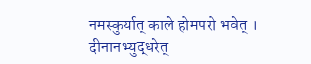नमस्कुर्यात् काले होमपरो भवेत् ।
दीनानभ्युद्धरेत्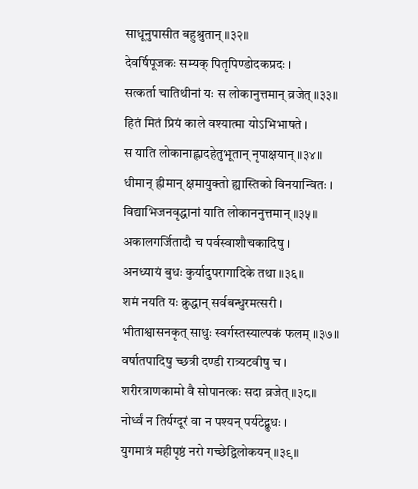साधूनुपासीत बहुश्रुतान् ॥३२॥
देवर्षिपूजकः सम्यक् पितृपिण्डोदकप्रदः ।
सत्कर्ता चातिथीनां यः स लोकानुत्तमान् व्रजेत् ॥३३॥
हितं मितं प्रियं काले वश्यात्मा योऽभिभाषते ।
स याति लोकानाह्लादहेतुभूतान् नृपाक्षयान् ॥३४॥
धीमान् ह्रीमान् क्षमायुक्तो ह्यास्तिको विनयान्वितः ।
विद्याभिजनवृद्धानां याति लोकाननुत्तमान् ॥३५॥
अकालगर्जितादौ च पर्वस्वाशौचकादिषु ।
अनध्यायं बुधः कुर्यादुपरागादिके तथा ॥३६॥
शमं नयति यः क्रुद्धान् सर्वबन्धुरमत्सरी ।
भीताश्वासनकृत् साधुः स्वर्गस्तस्याल्पकं फलम् ॥३७॥
वर्षातपादिषु च्छत्री दण्डी रात्र्यटवीषु च ।
शरीरत्राणकामो वै सोपानत्कः सदा व्रजेत् ॥३८॥
नोर्ध्वं न तिर्यग्दूरं वा न पश्यन् पर्यटेद्बुधः ।
युगमात्रं महीपृष्ठं नरो गच्छेद्विलोकयन् ॥३९॥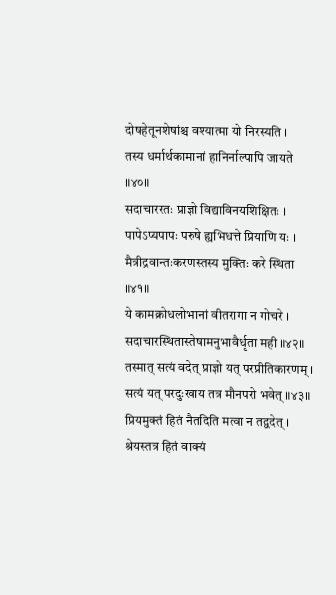दोषहेतूनशेषांश्च वश्यात्मा यो निरस्यति ।
तस्य धर्मार्थकामानां हानिर्नाल्पापि जायते ॥४०॥
सदाचाररतः प्राज्ञो विद्याविनयशिक्षितः ।
पापेऽप्यपापः परुषे ह्यभिधत्ते प्रियाणि यः ।
मैत्रीद्रवान्तःकरणस्तस्य मुक्तिः करे स्थिता ॥४१॥
ये कामक्रोधलोभानां वीतरागा न गोचरे ।
सदाचारस्थितास्तेषामनुभावैर्धृता मही ॥४२॥
तस्मात् सत्यं वदेत् प्राज्ञो यत् परप्रीतिकारणम् ।
सत्यं यत् परदुःखाय तत्र मौनपरो भवेत् ॥४३॥
प्रियमुक्तं हितं नैतदिति मत्वा न तद्वदेत् ।
श्रेयस्तत्र हितं वाक्यं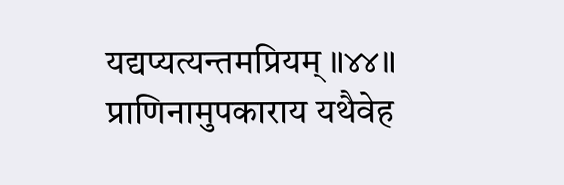यद्यप्यत्यन्तमप्रियम् ॥४४॥
प्राणिनामुपकाराय यथैवेह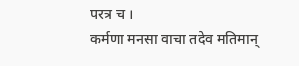परत्र च ।
कर्मणा मनसा वाचा तदेव मतिमान्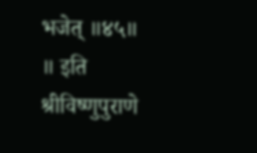भजेत् ॥४५॥
॥ इति श्रीविष्णुपुराणे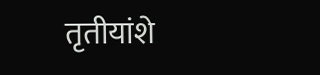तृतीयांशे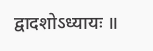द्वादशोऽध्यायः ॥